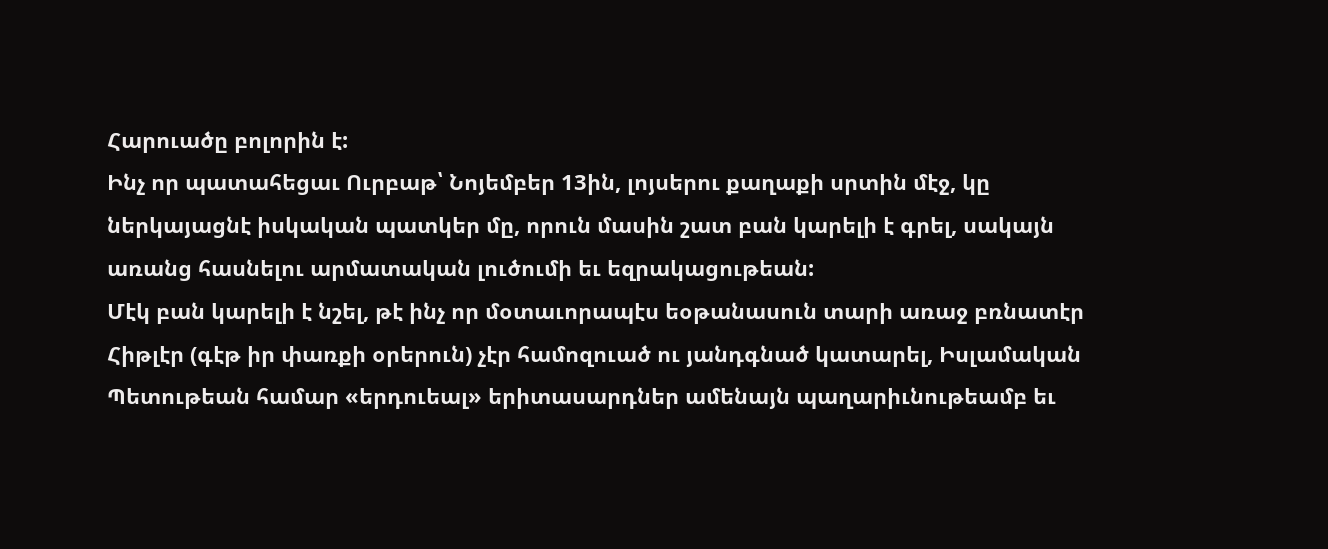Հարուածը բոլորին է:
Ինչ որ պատահեցաւ Ուրբաթ՝ Նոյեմբեր 13ին, լոյսերու քաղաքի սրտին մէջ, կը ներկայացնէ իսկական պատկեր մը, որուն մասին շատ բան կարելի է գրել, սակայն առանց հասնելու արմատական լուծումի եւ եզրակացութեան:
Մէկ բան կարելի է նշել, թէ ինչ որ մօտաւորապէս եօթանասուն տարի առաջ բռնատէր Հիթլէր (գէթ իր փառքի օրերուն) չէր համոզուած ու յանդգնած կատարել, Իսլամական Պետութեան համար «երդուեալ» երիտասարդներ ամենայն պաղարիւնութեամբ եւ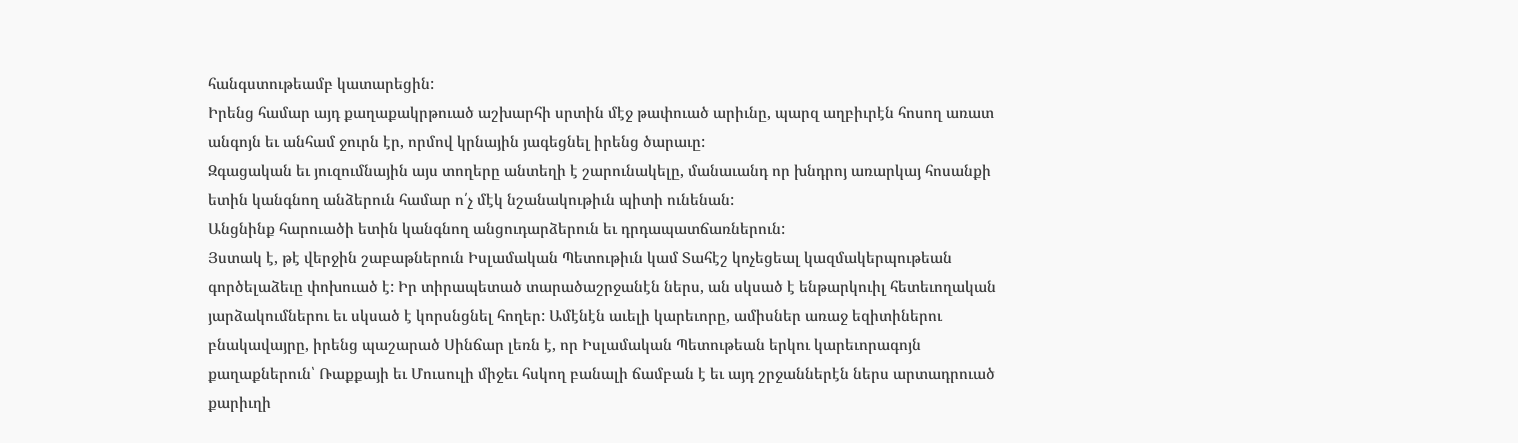հանգստութեամբ կատարեցին:
Իրենց համար այդ քաղաքակրթուած աշխարհի սրտին մէջ թափուած արիւնը, պարզ աղբիւրէն հոսող առատ անգոյն եւ անհամ ջուրն էր, որմով կրնային յագեցնել իրենց ծարաւը:
Զգացական եւ յուզումնային այս տողերը անտեղի է շարունակելը, մանաւանդ որ խնդրոյ առարկայ հոսանքի ետին կանգնող անձերուն համար ո՛չ մէկ նշանակութիւն պիտի ունենան:
Անցնինք հարուածի ետին կանգնող անցուդարձերուն եւ դրդապատճառներուն:
Յստակ է, թէ վերջին շաբաթներուն Իսլամական Պետութիւն կամ Տահէշ կոչեցեալ կազմակերպութեան գործելաձեւը փոխուած է: Իր տիրապետած տարածաշրջանէն ներս, ան սկսած է ենթարկուիլ հետեւողական յարձակումներու եւ սկսած է կորսնցնել հողեր: Ամէնէն աւելի կարեւորը, ամիսներ առաջ եզիտիներու բնակավայրը, իրենց պաշարած Սինճար լեռն է, որ Իսլամական Պետութեան երկու կարեւորագոյն քաղաքներուն՝ Ռաքքայի եւ Մուսուլի միջեւ հսկող բանալի ճամբան է եւ այդ շրջաններէն ներս արտադրուած քարիւղի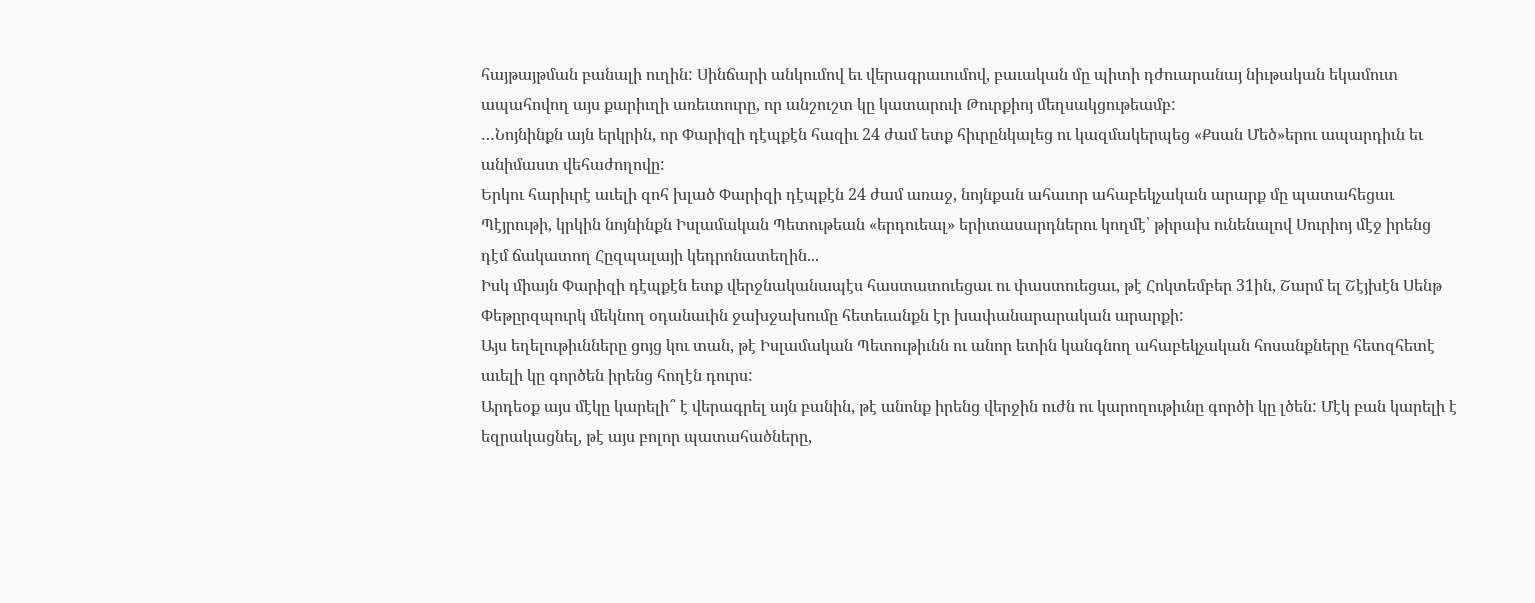հայթայթման բանալի ուղին: Սինճարի անկումով եւ վերագրաւումով, բաւական մը պիտի դժուարանայ նիւթական եկամուտ ապահովող այս քարիւղի առեւտուրը, որ անշուշտ կը կատարուի Թուրքիոյ մեղսակցութեամբ:
…Նոյնինքն այն երկրին, որ Փարիզի դէպքէն հազիւ 24 ժամ ետք հիւրընկալեց ու կազմակերպեց «Քսան Մեծ»երու ապարդիւն եւ անիմաստ վեհաժողովը:
Երկու հարիւրէ աւելի զոհ խլած Փարիզի դէպքէն 24 ժամ առաջ, նոյնքան ահաւոր ահաբեկչական արարք մը պատահեցաւ Պէյրութի, կրկին նոյնինքն Իսլամական Պետութեան «երդուեալ» երիտասարդներու կողմէ՝ թիրախ ունենալով Սուրիոյ մէջ իրենց դէմ ճակատող Հըզպալայի կեդրոնատեղին...
Իսկ միայն Փարիզի դէպքէն ետք վերջնականապէս հաստատուեցաւ ու փաստուեցաւ, թէ Հոկտեմբեր 31ին, Շարմ ել Շէյխէն Սենթ Փեթըրզպուրկ մեկնող օդանաւին ջախջախումը հետեւանքն էր խափանարարական արարքի:
Այս եղելութիւնները ցոյց կու տան, թէ Իսլամական Պետութիւնն ու անոր ետին կանգնող ահաբեկչական հոսանքները հետզհետէ աւելի կը գործեն իրենց հողէն դուրս:
Արդեօք այս մէկը կարելի՞ է վերագրել այն բանին, թէ անոնք իրենց վերջին ուժն ու կարողութիւնը գործի կը լծեն: Մէկ բան կարելի է եզրակացնել, թէ այս բոլոր պատահածները,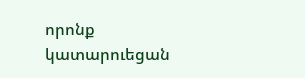որոնք կատարուեցան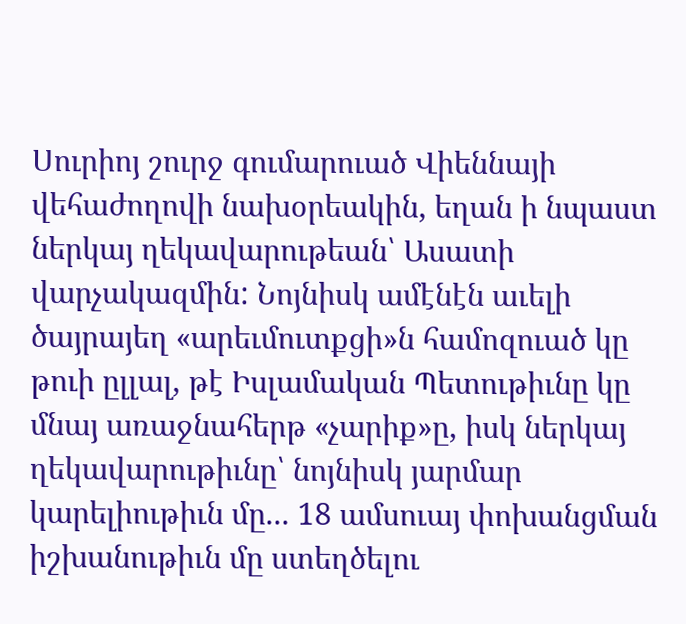Սուրիոյ շուրջ գումարուած Վիեննայի վեհաժողովի նախօրեակին, եղան ի նպաստ ներկայ ղեկավարութեան՝ Ասատի վարչակազմին: Նոյնիսկ ամէնէն աւելի ծայրայեղ «արեւմուտքցի»ն համոզուած կը թուի ըլլալ, թէ Իսլամական Պետութիւնը կը մնայ առաջնահերթ «չարիք»ը, իսկ ներկայ ղեկավարութիւնը՝ նոյնիսկ յարմար կարելիութիւն մը... 18 ամսուայ փոխանցման իշխանութիւն մը ստեղծելու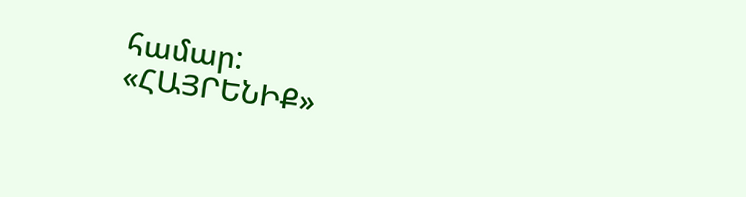համար:
«ՀԱՅՐԵՆԻՔ»